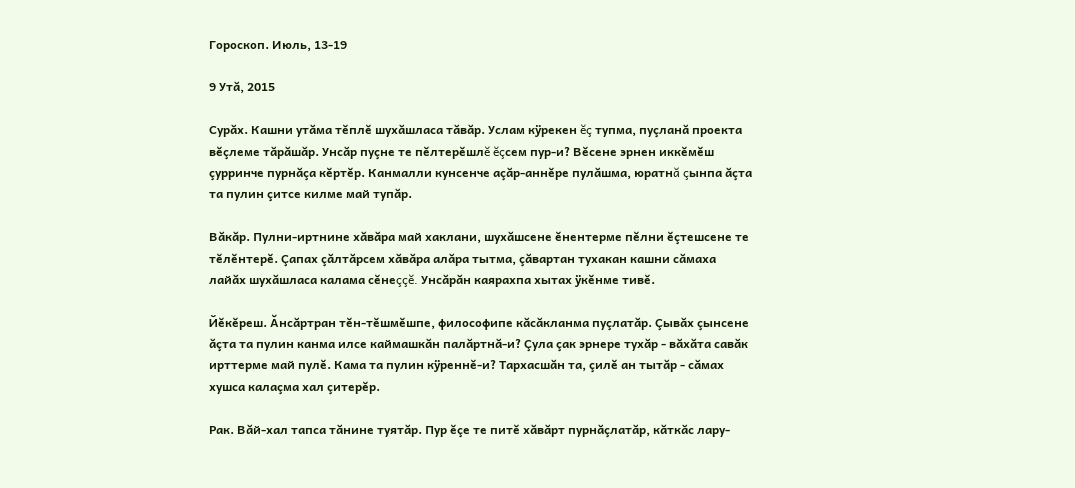Гороскоп. Июль, 13-19

9 Утă, 2015

Сурăх. Кашни утăма тĕплĕ шухăшласа тăвăр. Услам кÿрекен ĕç тупма, пуçланă проекта вĕçлеме тăрăшăр. Унсăр пуçне те пĕлтерĕшлĕ ĕçсем пур-и? Вĕсене эрнен иккĕмĕш çурринче пурнăçа кĕртĕр. Канмалли кунсенче аçăр-аннĕре пулăшма, юратнă çынпа ăçта та пулин çитсе килме май тупăр.

Вăкăр. Пулни-иртнине хăвăра май хаклани, шухăшсене ĕнентерме пĕлни ĕçтешсене те тĕлĕнтерĕ. Çапах çăлтăрсем хăвăра алăра тытма, çăвартан тухакан кашни сăмаха лайăх шухăшласа калама сĕнеççĕ. Унсăрăн каярахпа хытах ÿкĕнме тивĕ.

Йĕкĕреш. Ăнсăртран тĕн-тĕшмĕшпе, философипе кăсăкланма пуçлатăр. Çывăх çынсене ăçта та пулин канма илсе каймашкăн палăртнă-и? Çула çак эрнере тухăр - вăхăта савăк ирттерме май пулĕ. Кама та пулин кÿреннĕ-и? Тархасшăн та, çилĕ ан тытăр - сăмах хушса калаçма хал çитерĕр.

Рак. Вăй-хал тапса тăнине туятăр. Пур ĕçе те питĕ хăвăрт пурнăçлатăр, кăткăс лару-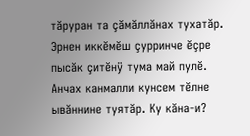тăруран та çăмăллăнах тухатăр. Эрнен иккĕмĕш çурринче ĕçре пысăк çитĕнÿ тума май пулĕ. Анчах канмалли кунсем тĕлне ывăннине туятăр. Ку кăна-и?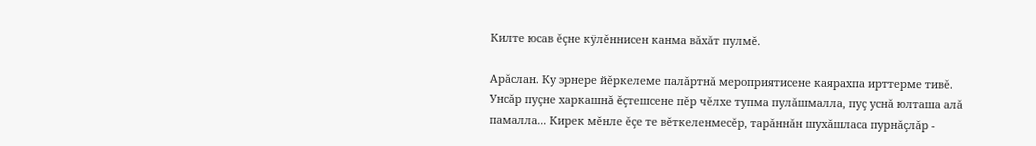Килте юсав ĕçне кÿлĕннисен канма вăхăт пулмĕ.

Арăслан. Ку эрнере йĕркелеме палăртнă мероприятисене каярахпа ирттерме тивĕ. Унсăр пуçне харкашнă ĕçтешсене пĕр чĕлхе тупма пулăшмалла, пуç уснă юлташа алă памалла... Кирек мĕнле ĕçе те вĕткеленмесĕр, тарăннăн шухăшласа пурнăçлăр -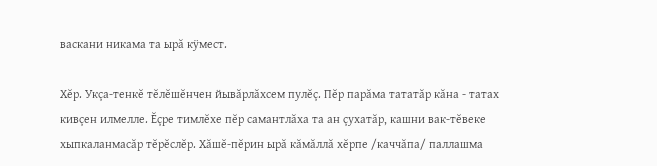васкани никама та ырă кÿмест.

Хĕр. Укçа-тенкĕ тĕлĕшĕнчен йывăрлăхсем пулĕç. Пĕр парăма тататăр кăна - татах кивçен илмелле. Ĕçре тимлĕхе пĕр самантлăха та ан çухатăр, кашни вак-тĕвеке хыпкаланмасăр тĕрĕслĕр. Хăшĕ-пĕрин ырă кăмăллă хĕрпе /каччăпа/ паллашма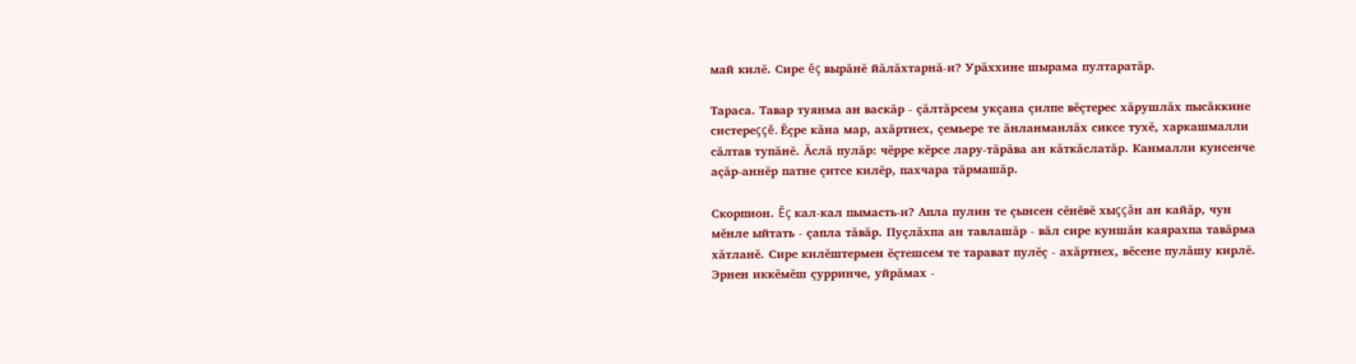май килĕ. Сире ĕç вырăнĕ йăлăхтарнă-и? Урăххине шырама пултаратăр.

Тараса. Тавар туянма ан васкăр - çăлтăрсем укçана çилпе вĕçтерес хăрушлăх пысăккине систереççĕ. Ĕçре кăна мар, ахăртнех, çемьере те ăнланманлăх сиксе тухĕ, харкашмалли сăлтав тупăнĕ. Ăслă пулăр: чĕрре кĕрсе лару-тăрăва ан кăткăслатăр. Канмалли кунсенче аçăр-аннĕр патне çитсе килĕр, пахчара тăрмашăр.

Скорпион. Ĕç кал-кал пымасть-и? Апла пулин те çынсен сĕнĕвĕ хыççăн ан кайăр, чун мĕнле ыйтать - çапла тăвăр. Пуçлăхпа ан тавлашăр - вăл сире куншăн каярахпа тавăрма хăтланĕ. Сире килĕштермен ĕçтешсем те тарават пулĕç - ахăртнех, вĕсене пулăшу кирлĕ. Эрнен иккĕмĕш çурринче, уйрăмах -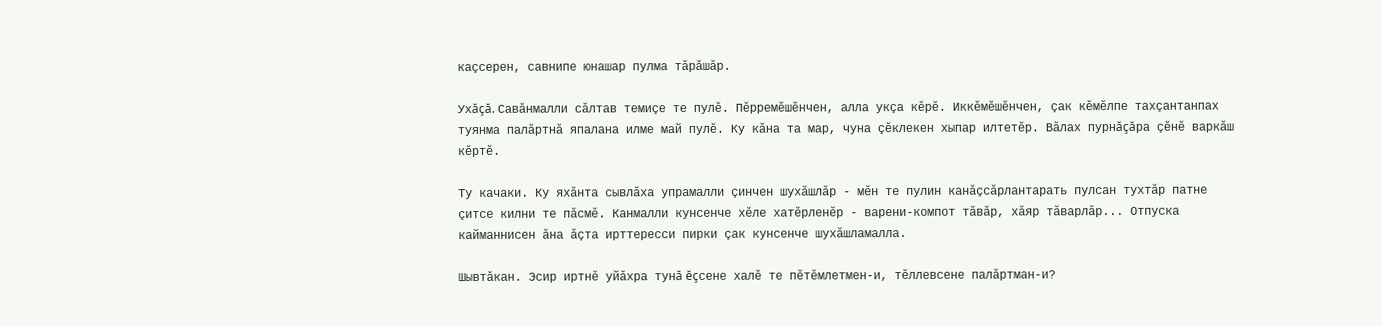каçсерен, савнипе юнашар пулма тăрăшăр.

Ухăçă. Савăнмалли сăлтав темиçе те пулĕ. Пĕрремĕшĕнчен, алла укçа кĕрĕ. Иккĕмĕшĕнчен, çак кĕмĕлпе тахçантанпах туянма палăртнă япалана илме май пулĕ. Ку кăна та мар, чуна çĕклекен хыпар илтетĕр. Вăлах пурнăçăра çĕнĕ варкăш кĕртĕ.

Ту качаки. Ку яхăнта сывлăха упрамалли çинчен шухăшлăр - мĕн те пулин канăçсăрлантарать пулсан тухтăр патне çитсе килни те пăсмĕ. Канмалли кунсенче хĕле хатĕрленĕр - варени-компот тăвăр, хăяр тăварлăр... Отпуска кайманнисен ăна ăçта ирттересси пирки çак кунсенче шухăшламалла.

Шывтăкан. Эсир иртнĕ уйăхра тунă ĕçсене халĕ те пĕтĕмлетмен-и, тĕллевсене палăртман-и?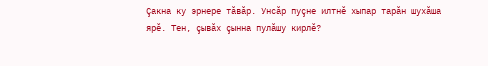Çакна ку эрнере тăвăр. Унсăр пуçне илтнĕ хыпар тарăн шухăша ярĕ. Тен, çывăх çынна пулăшу кирлĕ?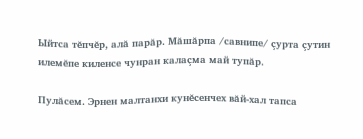Ыйтса тĕпчĕр, алă парăр. Мăшăрпа /савнипе/ çурта çутин илемĕпе киленсе чунран калаçма май тупăр.

Пулăсем. Эрнен малтанхи кунĕсенчех вăй-хал тапса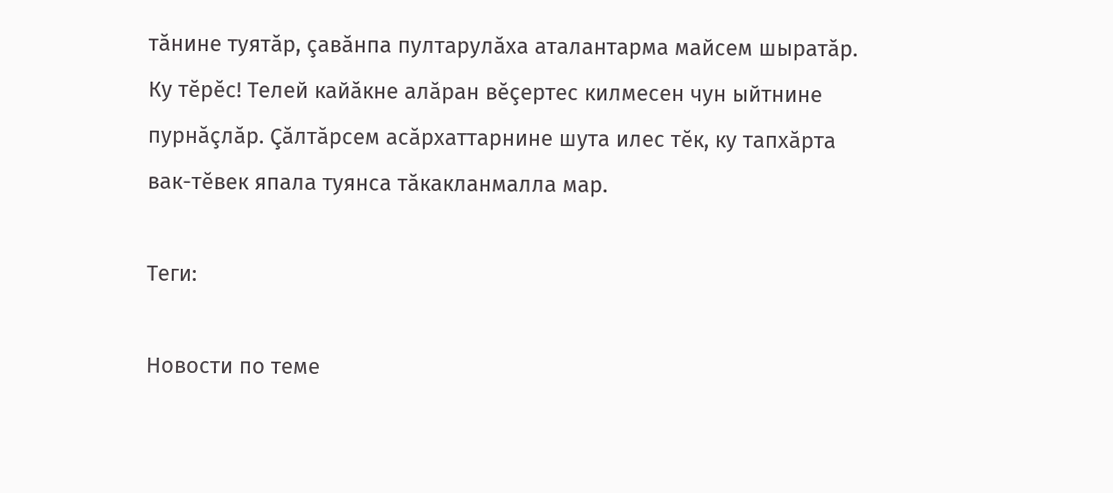тăнине туятăр, çавăнпа пултарулăха аталантарма майсем шыратăр. Ку тĕрĕс! Телей кайăкне алăран вĕçертес килмесен чун ыйтнине пурнăçлăр. Çăлтăрсем асăрхаттарнине шута илес тĕк, ку тапхăрта вак-тĕвек япала туянса тăкакланмалла мар.

Теги:

Новости по теме